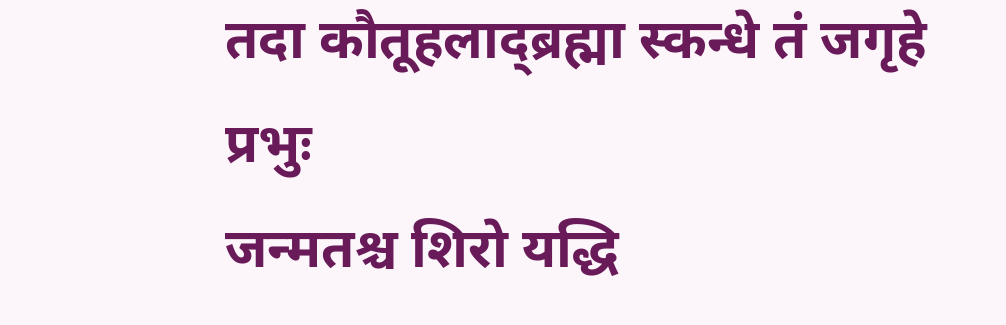तदा कौतूहलाद्ब्रह्मा स्कन्धे तं जगृहे प्रभुः
जन्मतश्च शिरो यद्धि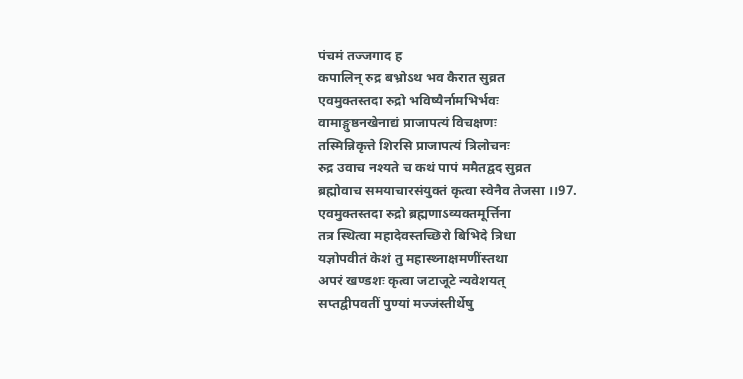पंचमं तज्जगाद ह
कपालिन् रुद्र बभ्रोऽथ भव कैरात सुव्रत
एवमुक्तस्तदा रुद्रो भविष्यैर्नामभिर्भवः
वामाङ्गुष्ठनखेनाद्यं प्राजापत्यं विचक्षणः
तस्मिन्निकृत्ते शिरसि प्राजापत्यं त्रिलोचनः
रुद्र उवाच नश्यते च कथं पापं ममैतद्वद सुव्रत
ब्रह्मोवाच समयाचारसंयुक्तं कृत्वा स्वेनैव तेजसा ।।97.
एवमुक्तस्तदा रुद्रो ब्रह्मणाऽव्यक्तमूर्त्तिना
तत्र स्थित्वा महादेवस्तच्छिरो बिभिदे त्रिधा
यज्ञोपवीतं केशं तु महास्थ्नाक्षमणींस्तथा
अपरं खण्डशः कृत्वा जटाजूटे न्यवेशयत्
सप्तद्वीपवतीं पुण्यां मज्जंस्तीर्थेषु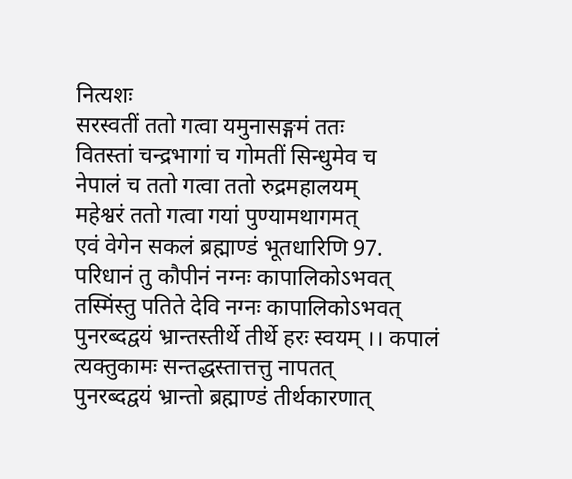नित्यशः
सरस्वतीं ततो गत्वा यमुनासङ्गमं ततः
वितस्तां चन्द्रभागां च गोमतीं सिन्धुमेव च
नेपालं च ततो गत्वा ततो रुद्रमहालयम्
महेश्वरं ततो गत्वा गयां पुण्यामथागमत्
एवं वेगेन सकलं ब्रह्माण्डं भूतधारिणि 97.
परिधानं तु कौपीनं नग्नः कापालिकोऽभवत्
तस्मिंस्तु पतिते देवि नग्नः कापालिकोऽभवत्
पुनरब्दद्वयं भ्रान्तस्तीर्थे तीर्थे हरः स्वयम् ।। कपालं त्यक्तुकामः सन्तद्धस्तात्तत्तु नापतत्
पुनरब्दद्वयं भ्रान्तो ब्रह्माण्डं तीर्थकारणात्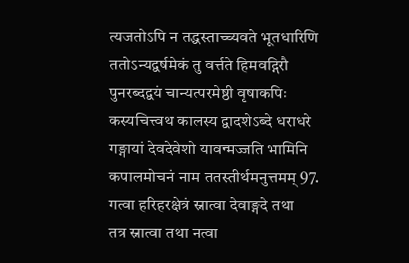त्यजतोऽपि न तद्धस्ताच्च्यवते भूतधारिणि
ततोऽन्यद्वर्षमेकं तु वर्त्तते हिमवद्गिरौ
पुनरब्दद्वयं चान्यत्परमेष्ठी वृषाकपिः
कस्यचित्त्वथ कालस्य द्वादशेऽब्दे धराधरे
गङ्गायां देवदेवेशो यावन्मज्जति भामिनि
कपालमोचनं नाम ततस्तीर्थमनुत्तमम् 97.
गत्वा हरिहरक्षेत्रं स्नात्वा देवाङ्गदे तथा
तत्र स्नात्वा तथा नत्वा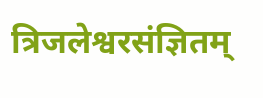त्रिजलेश्वरसंज्ञितम्